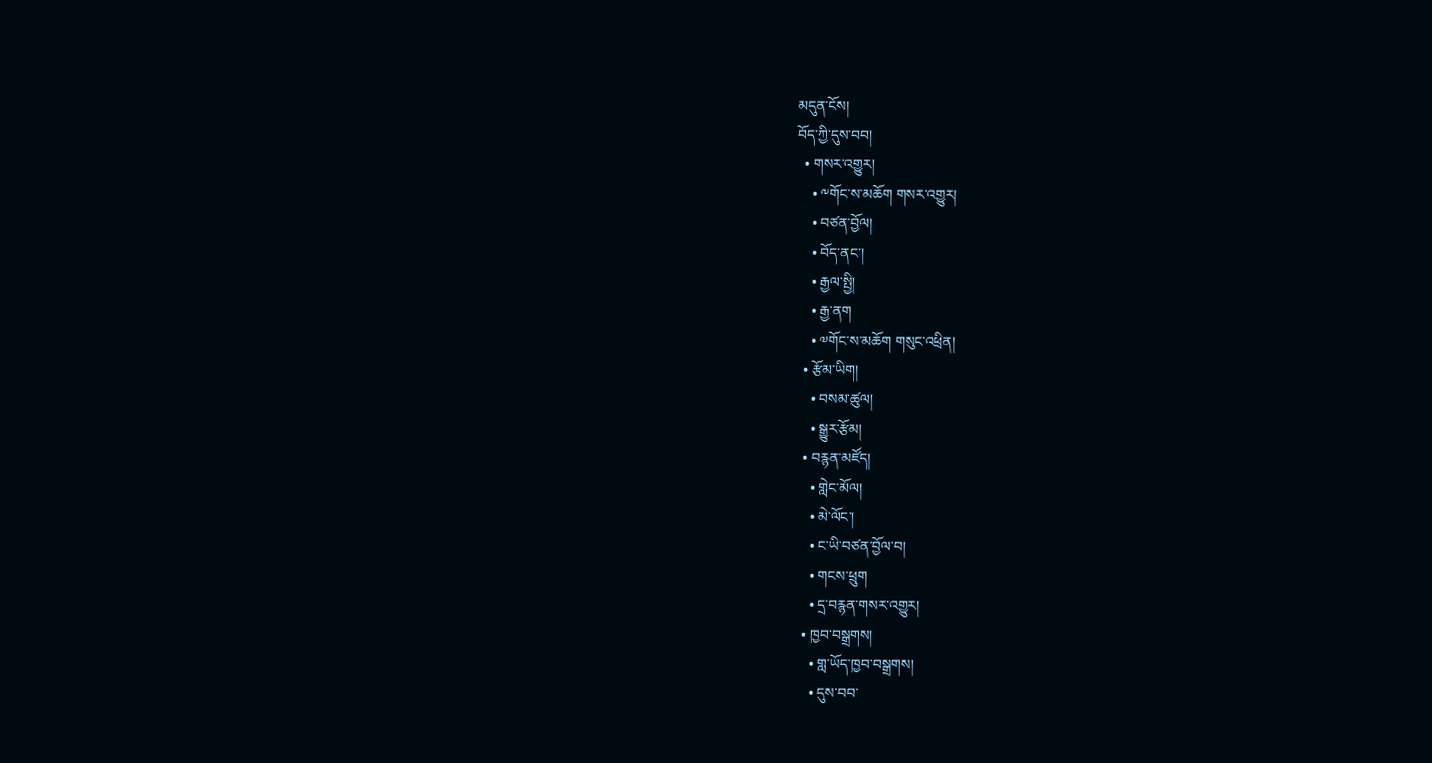མདུན་ངོས།
བོད་ཀྱི་དུས་བབ།
  • གསར་འགྱུར།
    • ༸གོང་ས་མཆོག གསར་འགྱུར།
    • བཙན་བྱོལ།
    • བོད་ནང་།
    • རྒྱལ་སྤྱི།
    • རྒྱ་ནག
    • ༧གོང་ས་མཆོག གསུང་འཕྲིན།
  • རྩོམ་ཡིག།
    • བསམ་ཚུལ།
    • སྒྱུར་རྩོམ།
  • བརྙན་མཛོད།
    • གླེང་མོལ།
    • མེ་ལོང་།
    • ང་ཡི་བཙན་བྱོལ་བ།
    • གངས་ཕྲུག
    • དྲ་བརྙན་གསར་འགྱུར།
  • ཁྱབ་བསྒྲགས།
    • གླ་ཡོད་ཁྱབ་བསྒྲགས།
    • དུས་བབ་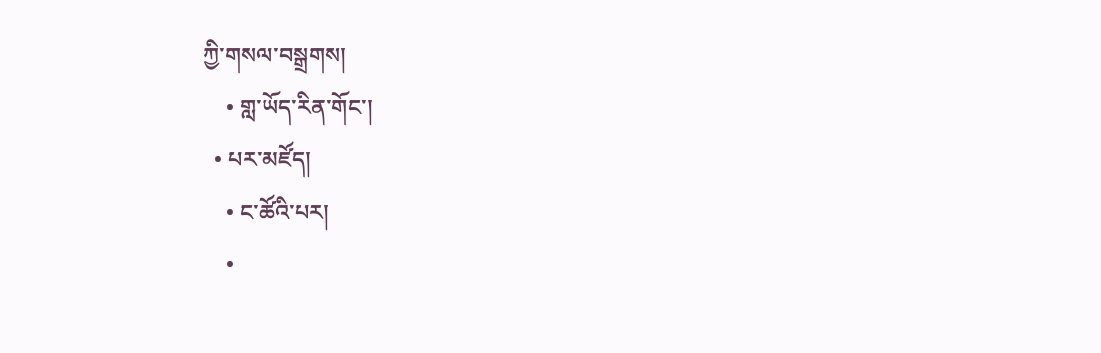ཀྱི་གསལ་བསྒྲགས།
    • གླ་ཡོད་རིན་གོང་།
  • པར་མཛོད།
    • ང་ཚོའི་པར།
    •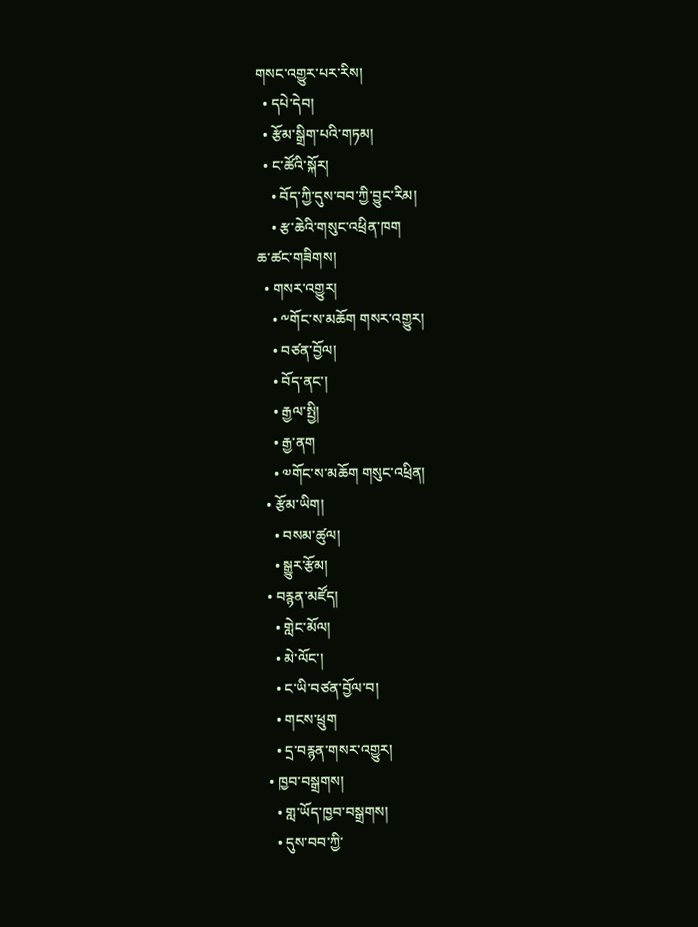གསང་འགྱུར་པར་རིས།
  • དཔེ་དེབ།
  • རྩོམ་སྒྲིག་པའི་གཏམ།
  • ང་ཚོའི་སྐོར།
    • བོད་ཀྱི་དུས་བབ་ཀྱི་བྱུང་རིམ།
    • རྩ་ཆེའི་གསུང་འཕྲིན་ཁག
ཆ་ཚང་གཟིགས།
  • གསར་འགྱུར།
    • ༸གོང་ས་མཆོག གསར་འགྱུར།
    • བཙན་བྱོལ།
    • བོད་ནང་།
    • རྒྱལ་སྤྱི།
    • རྒྱ་ནག
    • ༧གོང་ས་མཆོག གསུང་འཕྲིན།
  • རྩོམ་ཡིག།
    • བསམ་ཚུལ།
    • སྒྱུར་རྩོམ།
  • བརྙན་མཛོད།
    • གླེང་མོལ།
    • མེ་ལོང་།
    • ང་ཡི་བཙན་བྱོལ་བ།
    • གངས་ཕྲུག
    • དྲ་བརྙན་གསར་འགྱུར།
  • ཁྱབ་བསྒྲགས།
    • གླ་ཡོད་ཁྱབ་བསྒྲགས།
    • དུས་བབ་ཀྱི་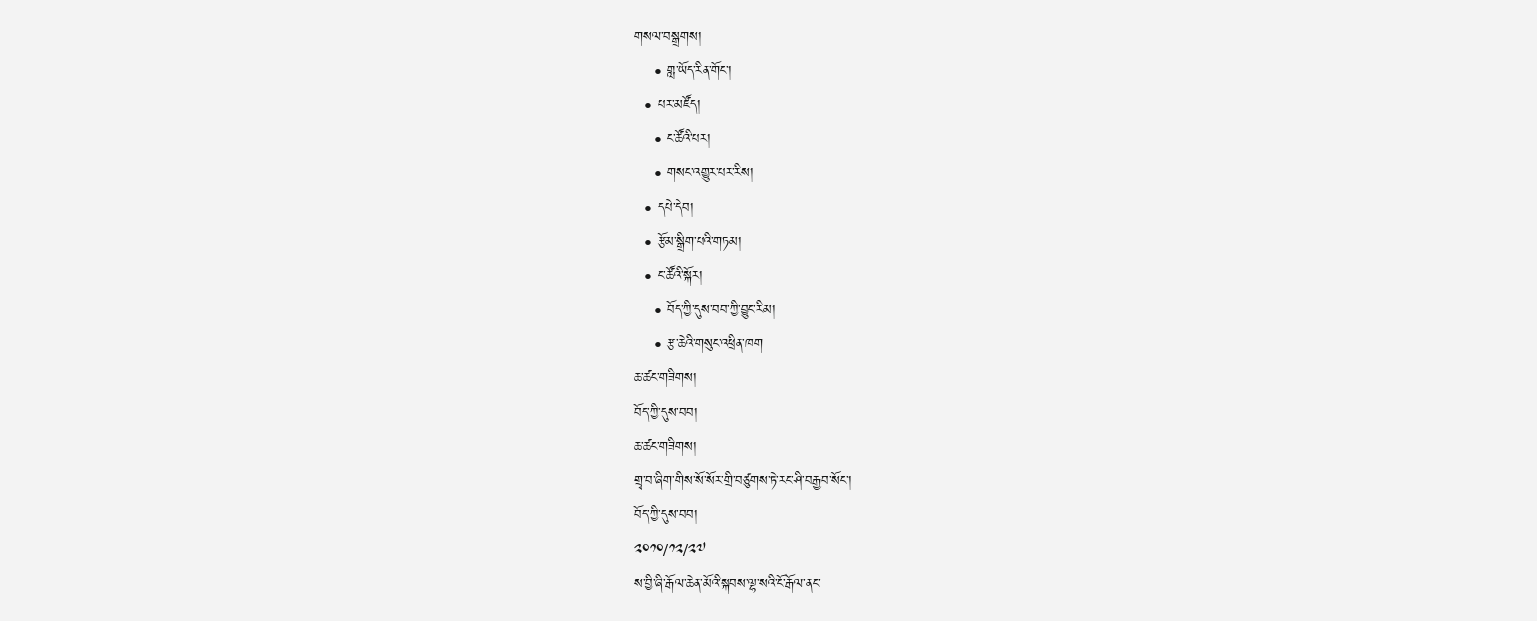གསལ་བསྒྲགས།
    • གླ་ཡོད་རིན་གོང་།
  • པར་མཛོད།
    • ང་ཚོའི་པར།
    • གསང་འགྱུར་པར་རིས།
  • དཔེ་དེབ།
  • རྩོམ་སྒྲིག་པའི་གཏམ།
  • ང་ཚོའི་སྐོར།
    • བོད་ཀྱི་དུས་བབ་ཀྱི་བྱུང་རིམ།
    • རྩ་ཆེའི་གསུང་འཕྲིན་ཁག
ཆ་ཚང་གཟིགས།
བོད་ཀྱི་དུས་བབ།
ཆ་ཚང་གཟིགས།
གྲྭ་བ་ཞིག་གིས་སོ་སོར་གྲི་བཙུགས་ཏེ་རང་ཤི་བརྒྱབ་སོང་།
བོད་ཀྱི་དུས་བབ།
༢༠༡༠/༡༢/༢༧
ས་བྱི་ཞི་རྒོལ་ཆེན་མོའི་སྐབས་ལྷ་སའི་ངོ་རྒོལ་ནང་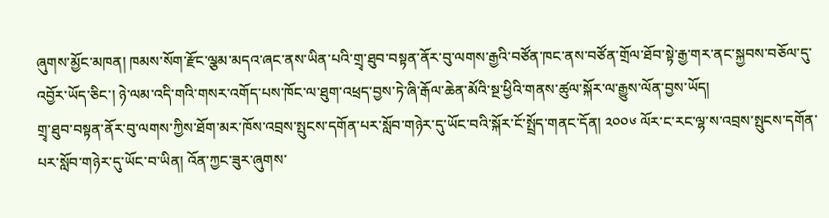ཞུགས་མྱོང་མཁན། ཁམས་སོག་རྫོང་ལྕམ་མདའ་ཞང་ནས་ཡིན་པའི་གྲྭ་ཐུབ་བསྟན་ནོར་བུ་ལགས་རྒྱའི་བཙོན་ཁང་ནས་བཙོན་གྲོལ་ཐོབ་སྟེ་རྒྱ་གར་ནང་སྐྱབས་བཅོལ་དུ་འབྱོར་ཡོད་ཅིང་། ཉེ་ལམ་འདི་གའི་གསར་འགོད་པས་ཁོང་ལ་ཐུག་འཕྲད་བྱས་ཏེ་ཞི་རྒོལ་ཆེན་མོའི་སྔ་ཕྱིའི་གནས་ཚུལ་སྐོར་ལ་རྒྱུས་ལོན་བྱས་ཡོད།
གྲྭ་ཐུབ་བསྟན་ནོར་བུ་ལགས་ཀྱིས་ཐོག་མར་ཁོས་འབྲས་སྤུངས་དགོན་པར་སློབ་གཉེར་དུ་ཡོང་བའི་སྐོར་ངོ་སྤྲོད་གནང་དོན། ༢༠༠༦ ལོར་ང་རང་ལྷ་ས་འབྲས་སྤུངས་དགོན་པར་སློབ་གཉེར་དུ་ཡོང་བ་ཡིན། འོན་ཀྱང་ཟུར་ཞུགས་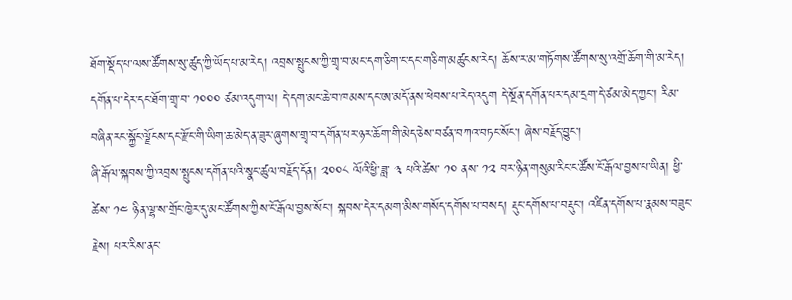ཐོག་སྡོད་པ་ལས་ཚོགས་སུ་ཚུད་ཀྱི་ཡོད་པ་མ་རེད། འབྲས་སྤུངས་ཀྱི་གྲྭ་བ་མང་དག་ཅིག་ང་དང་གཅིག་མཚུངས་རེད། ཆོས་ར་མ་གཏོགས་ཚོགས་སུ་འགྲོ་ཆོག་གི་མ་རེད། དགོན་པ་དེར་དང་ཐོག་གྲྭ་བ་ ༡༠༠༠ ཙམ་འདུག་ལ། དེ་དག་མང་ཆེ་བ་ཁམས་དང་ཨ་མདོ་ནས་ཕེབས་པ་རེད་འདུག དེ་སྔོན་དགོན་པར་དམ་དྲག་དེ་ཙམ་མེད་ཀྱང་། རིམ་བཞིན་རང་སྐྱོང་ལྗོངས་དང་རྫོང་གི་ཡིག་ཆ་མེད་ན་ཟུར་ཞུགས་གྲྭ་བ་དགོན་པར་ཉར་ཆོག་གི་མེད་ཅེས་བཙན་བཀའ་བཏང་སོང་། ཞེས་བརྗོད་བྱུང་།
ཞི་རྒོལ་སྐབས་ཀྱི་འབྲས་སྤུངས་དགོན་པའི་སྣང་ཚུལ་བརྗོད་དོན། ༢༠༠༨ ལོའི་ཕྱི་ཟླ་ ༣ པའི་ཚེས་ ༡༠ ནས་ ༡༢ བར་ཉིན་གསུམ་རིང་ང་ཚོས་ངོ་རྒོལ་བྱས་པ་ཡིན། ཕྱི་ཚེས་ ༡༤ ཉིན་ལྷ་ས་གྲོང་ཁྱེར་དུ་མང་ཚོགས་ཀྱིས་ངོ་རྒོལ་བྱས་སོང་། སྐབས་དེར་དམག་མིས་གསོད་དགོས་པ་བསད། རྡུང་དགོས་པ་བརྡུང་། འཛིན་དགོས་པ་རྣམས་བཟུང་རྗེས། པར་རིས་ནང་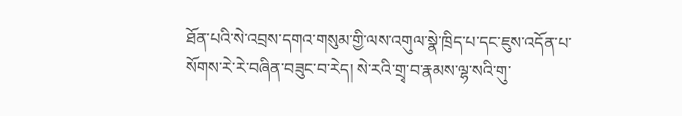ཐོན་པའི་སེ་འབྲས་དགའ་གསུམ་གྱི་ལས་འགུལ་སྣེ་ཁྲིད་པ་དང་ཇུས་འདོན་པ་སོགས་རེ་རེ་བཞིན་བཟུང་བ་རེད། སེ་རའི་གྲྭ་བ་རྣམས་ལྷ་སའི་གུ་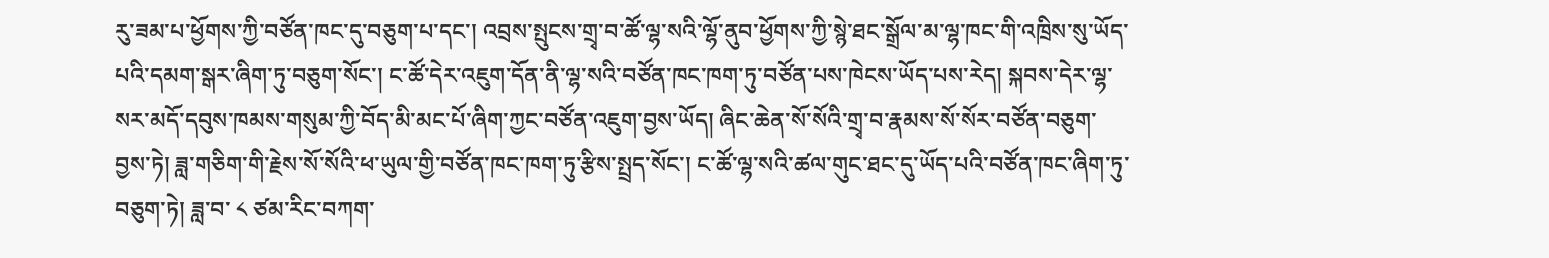རུ་ཟམ་པ་ཕྱོགས་ཀྱི་བཙོན་ཁང་དུ་བཅུག་པ་དང་། འབྲས་སྤུངས་གྲྭ་བ་ཚོ་ལྷ་སའི་ལྷོ་ནུབ་ཕྱོགས་ཀྱི་སྙེ་ཐང་སྒྲོལ་མ་ལྷ་ཁང་གི་འཁྲིས་སུ་ཡོད་པའི་དམག་སྒར་ཞིག་ཏུ་བཅུག་སོང་། ང་ཚོ་དེར་འཇུག་དོན་ནི་ལྷ་སའི་བཙོན་ཁང་ཁག་ཏུ་བཙོན་པས་ཁེངས་ཡོད་པས་རེད། སྐབས་དེར་ལྷ་སར་མདོ་དབུས་ཁམས་གསུམ་ཀྱི་བོད་མི་མང་པོ་ཞིག་ཀྱང་བཙོན་འཇུག་བྱས་ཡོད། ཞིང་ཆེན་སོ་སོའི་གྲྭ་བ་རྣམས་སོ་སོར་བཙོན་བཅུག་བྱས་ཏེ། ཟླ་གཅིག་གི་རྗེས་སོ་སོའི་ཕ་ཡུལ་གྱི་བཙོན་ཁང་ཁག་ཏུ་རྩིས་སྤྲད་སོང་། ང་ཚོ་ལྷ་སའི་ཚལ་གུང་ཐང་དུ་ཡོད་པའི་བཙོན་ཁང་ཞིག་ཏུ་བཅུག་ཏེ། ཟླ་བ་ ༨ ཙམ་རིང་བཀག་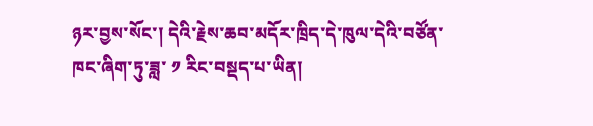ཉར་བྱས་སོང་། དེའི་རྗེས་ཆབ་མདོར་ཁྲིད་དེ་ཁུལ་དེའི་བཙོན་ཁང་ཞིག་ཏུ་ཟླ་ ༡ རིང་བསྡད་པ་ཡིན།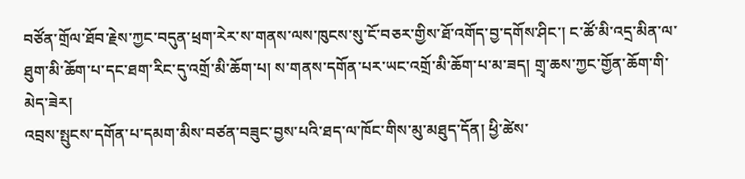བཙོན་གྲོལ་ཐོབ་རྗེས་ཀྱང་བདུན་ཕྲག་རེར་ས་གནས་ལས་ཁུངས་སུ་ངོ་བཅར་གྱིས་ཐོ་འགོད་བྱ་དགོས་ཤིང་། ང་ཚོ་མི་འདྲ་མིན་ལ་ཐུག་མི་ཆོག་པ་དང་ཐག་རིང་དུ་འགྲོ་མི་ཆོག་པ། ས་གནས་དགོན་པར་ཡང་འགྲོ་མི་ཆོག་པ་མ་ཟད། གྲྭ་ཆས་ཀྱང་གྱོན་ཆོག་གི་མེད་ཟེར།
འབྲས་སྤུངས་དགོན་པ་དམག་མིས་བཙན་བཟུང་བྱས་པའི་ཐད་ལ་ཁོང་གིས་མུ་མཐུད་དོན། ཕྱི་ཚེས་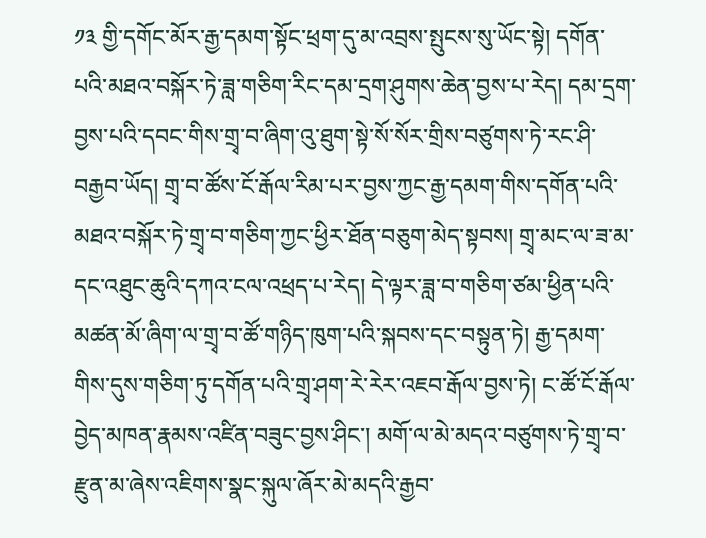༡༣ གྱི་དགོང་མོར་རྒྱ་དམག་སྟོང་ཕྲག་དུ་མ་འབྲས་སྤུངས་སུ་ཡོང་སྟེ། དགོན་པའི་མཐའ་བསྐོར་ཏེ་ཟླ་གཅིག་རིང་དམ་དྲག་ཤུགས་ཆེན་བྱས་པ་རེད། དམ་དྲག་བྱས་པའི་དབང་གིས་གྲྭ་བ་ཞིག་འུ་ཐུག་སྟེ་སོ་སོར་གྲིས་བཙུགས་ཏེ་རང་ཤི་བརྒྱབ་ཡོད། གྲྭ་བ་ཚོས་ངོ་རྒོལ་རིམ་པར་བྱས་ཀྱང་རྒྱ་དམག་གིས་དགོན་པའི་མཐའ་བསྐོར་ཏེ་གྲྭ་བ་གཅིག་ཀྱང་ཕྱིར་ཐོན་བཅུག་མེད་སྟབས། གྲྭ་མང་ལ་ཟ་མ་དང་འཐུང་ཆུའི་དཀའ་ངལ་འཕྲད་པ་རེད། དེ་ལྟར་ཟླ་བ་གཅིག་ཙམ་ཕྱིན་པའི་མཚན་མོ་ཞིག་ལ་གྲྭ་བ་ཚོ་གཉིད་ཁུག་པའི་སྐབས་དང་བསྟུན་ཏེ། རྒྱ་དམག་གིས་དུས་གཅིག་ཏུ་དགོན་པའི་གྲྭ་ཤག་རེ་རེར་འཇབ་རྒོལ་བྱས་ཏེ། ང་ཚོ་ངོ་རྒོལ་བྱེད་མཁན་རྣམས་འཛིན་བཟུང་བྱས་ཤིང་། མགོ་ལ་མེ་མདའ་བཙུགས་ཏེ་གྲྭ་བ་རྫུན་མ་ཞེས་འཇིགས་སྣང་སྐུལ་ཞོར་མེ་མདའི་རྒྱབ་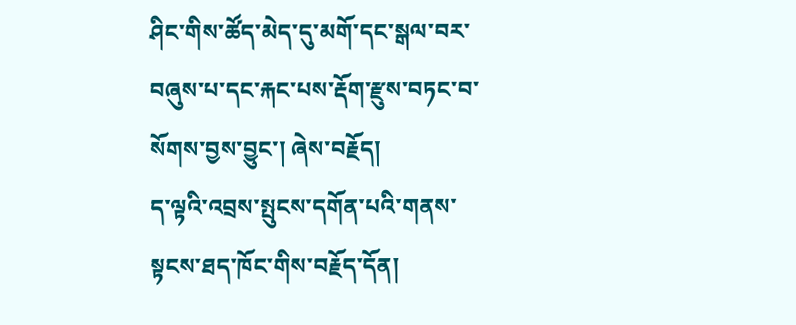ཤིང་གིས་ཚོད་མེད་དུ་མགོ་དང་སྒལ་བར་བཞུས་པ་དང་རྐང་པས་རྡོག་རྫུས་བཏང་བ་སོགས་བྱས་བྱུང་། ཞེས་བརྗོད།
ད་ལྟའི་འབྲས་སྤུངས་དགོན་པའི་གནས་སྟངས་ཐད་ཁོང་གིས་བརྗོད་དོན།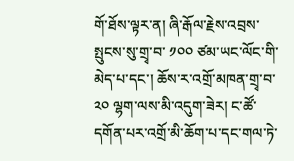གོ་ཐོས་ལྟར་ན། ཞི་རྒོལ་རྗེས་འབྲས་སྤུངས་སུ་གྲྭ་བ་ ༡༠༠ ཙམ་ཡང་ལོང་གི་མེད་པ་དང་། ཆོས་ར་འགྲོ་མཁན་གྲྭ་བ་ ༢༠ ལྷག་ལས་མི་འདུག་ཟེར། ང་ཚོ་དགོན་པར་འགྲོ་མི་ཆོག་པ་དང་གལ་ཏེ་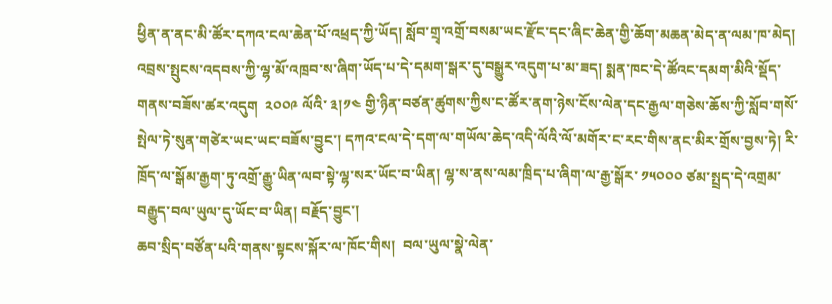ཕྱིན་ན་ནང་མི་ཚོར་དཀའ་ངལ་ཆེན་པོ་འཕྲད་ཀྱི་ཡོད། སློབ་གྲྭ་འགྲོ་བསམ་ཡང་རྫོང་དང་ཞིང་ཆེན་གྱི་ཆོག་མཆན་མེད་ན་ལམ་ཁ་མེད། འབྲས་སྤུངས་འདབས་ཀྱི་ལྷ་མོ་འཁྲབ་ས་ཞིག་ཡོད་པ་དེ་དམག་སྒར་དུ་བསྒྱུར་འདུག་པ་མ་ཟད། སྨན་ཁང་དེ་ཚོའང་དམག་མིའི་སྡོད་གནས་བཟོས་ཚར་འདུག  ༢༠༠༩ ལོའི་ ༣།༡༤ གྱི་ཉིན་བཙན་ཚུགས་ཀྱིས་ང་ཚོར་ནག་ཉེས་ངོས་ལེན་དང་རྒྱལ་གཅེས་ཆོས་ཀྱི་སློབ་གསོ་སྤེལ་ཏེ་སུན་གཙེར་ཡང་ཡང་བཟོས་བྱུང་། དཀའ་ངལ་དེ་དག་ལ་གཡོལ་ཆེད་འདི་ལོའི་ལོ་མགོར་ང་རང་གིས་ནང་མིར་གྲོས་བྱས་ཏེ། རི་ཁྲོད་ལ་སྒོམ་རྒྱག་ཏུ་འགྲོ་རྒྱུ་ཡིན་ལབ་སྟེ་ལྷ་སར་ཡོང་བ་ཡིན། ལྷ་ས་ནས་ལམ་ཁྲིད་པ་ཞིག་ལ་རྒྱ་སྒོར་ ༡༥༠༠༠ ཙམ་སྤྲད་དེ་འགྲམ་བརྒྱུད་བལ་ཡུལ་དུ་ཡོང་བ་ཡིན། བརྗོད་བྱུང་།
ཆབ་སྲིད་བཙོན་པའི་གནས་སྟངས་སྐོར་ལ་ཁོང་གིས།  བལ་ཡུལ་སྣེ་ལེན་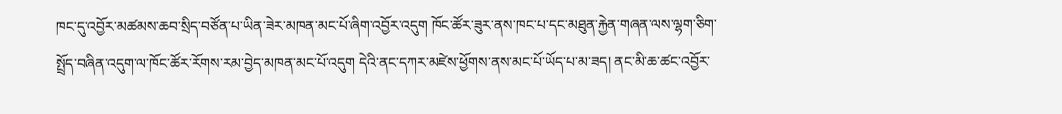ཁང་དུ་འབྱོར་མཚམས་ཆབ་སྲིད་བཙོན་པ་ཡིན་ཟེར་མཁན་མང་པོ་ཞིག་འབྱོར་འདུག ཁོང་ཚོར་ཟུར་ནས་ཁང་པ་དང་མཐུན་རྐྱེན་གཞན་ལས་ལྷག་ཅིག་སྤྲོད་བཞིན་འདུག་ལ་ཁོང་ཚོར་རོགས་རམ་བྱེད་མཁན་མང་པོ་འདུག དེའི་ནང་དཀར་མཛེས་ཕྱོགས་ནས་མང་པོ་ཡོད་པ་མ་ཟད། ནང་མི་ཆ་ཚང་འབྱོར་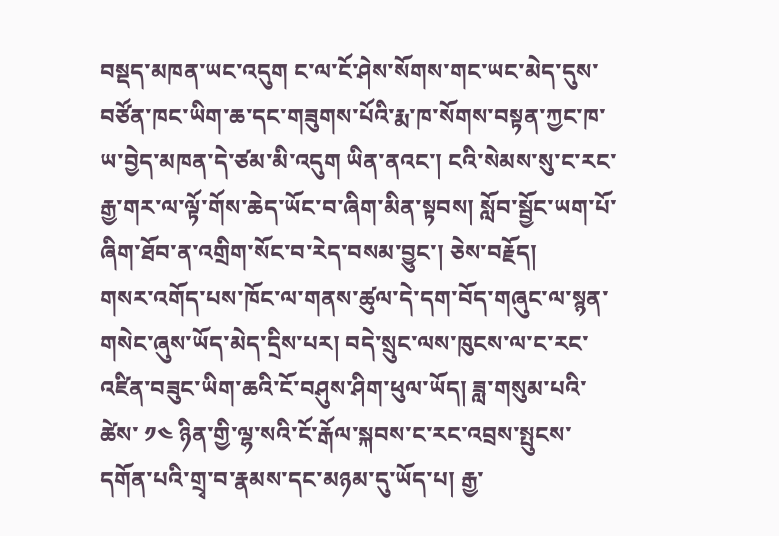བསྡད་མཁན་ཡང་འདུག ང་ལ་ངོ་ཤེས་སོགས་གང་ཡང་མེད་དུས་བཙོན་ཁང་ཡིག་ཆ་དང་གཟུགས་པོའི་རྨ་ཁ་སོགས་བསྟན་ཀྱང་ཁ་ཡ་བྱེད་མཁན་དེ་ཙམ་མི་འདུག ཡིན་ནའང་། ངའི་སེམས་སུ་ང་རང་རྒྱ་གར་ལ་ལྟོ་གོས་ཆེད་ཡོང་བ་ཞིག་མིན་སྟབས། སློབ་སྦྱོང་ཡག་པོ་ཞིག་ཐོབ་ན་འགྲིག་སོང་བ་རེད་བསམ་བྱུང་། ཅེས་བརྗོད།
གསར་འགོད་པས་ཁོང་ལ་གནས་ཚུལ་དེ་དག་བོད་གཞུང་ལ་སྙན་གསེང་ཞུས་ཡོད་མེད་དྲིས་པར། བདེ་སྲུང་ལས་ཁུངས་ལ་ང་རང་འཛིན་བཟུང་ཡིག་ཆའི་ངོ་བཤུས་ཤིག་ཕུལ་ཡོད། ཟླ་གསུམ་པའི་ཚེས་ ༡༤ ཉིན་གྱི་ལྷ་སའི་ངོ་རྒོལ་སྐབས་ང་རང་འབྲས་སྤུངས་དགོན་པའི་གྲྭ་བ་རྣམས་དང་མཉམ་དུ་ཡོད་པ། རྒྱ་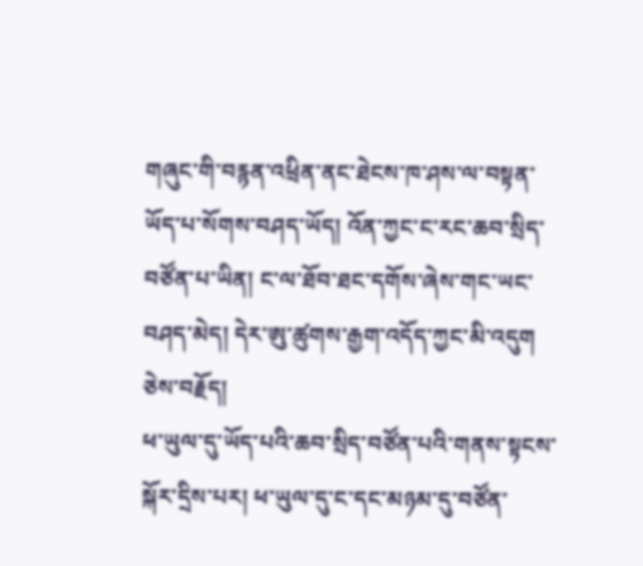གཞུང་གི་བརྙན་འཕྲིན་ནང་ཐེངས་ཁ་ཤས་ལ་བསྟན་ཡོད་པ་སོགས་བཤད་ཡོད། འོན་ཀྱང་ང་རང་ཆབ་སྲིད་བཙོན་པ་ཡིན། ང་ལ་ཐོབ་ཐང་དགོས་ཞེས་གང་ཡང་བཤད་མེད། དེར་ཨུ་ཚུགས་རྒྱག་འདོད་ཀྱང་མི་འདུག ཅེས་བརྗོད།
ཕ་ཡུལ་དུ་ཡོད་པའི་ཆབ་སྲིད་བཙོན་པའི་གནས་སྟངས་སྐོར་དྲིས་པར། ཕ་ཡུལ་དུ་ང་དང་མཉམ་དུ་བཙོན་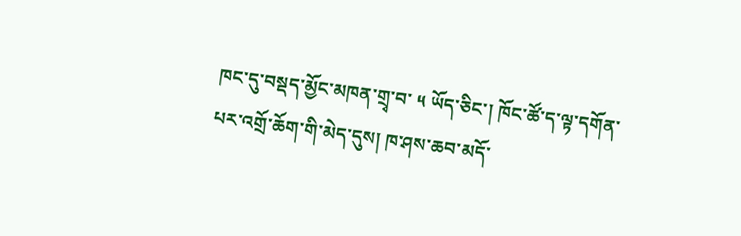ཁང་དུ་བསྡད་མྱོང་མཁན་གྲྭ་བ་ ༥ ཡོད་ཅིང་། ཁོང་ཚོ་ད་ལྟ་དགོན་པར་འགྲོ་ཆོག་གི་མེད་དུས། ཁ་ཤས་ཆབ་མདོ་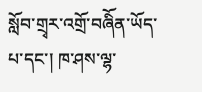སློབ་གྲྭར་འགྲོ་བཞིོན་ཡོད་པ་དང་། ཁ་ཤས་ལྷ་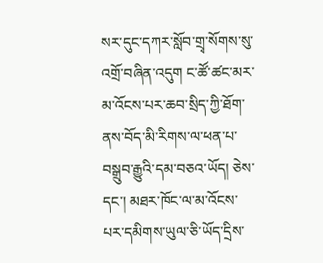སར་དུང་དཀར་སློབ་གྲྭ་སོགས་སུ་འགྲོ་བཞིན་འདུག ང་ཚོ་ཚང་མར་མ་འོངས་པར་ཆབ་སྲིད་ཀྱི་ཐོག་ནས་བོད་མི་རིགས་ལ་ཕན་པ་བསྒྲུབ་རྒྱུའི་དམ་བཅའ་ཡོད། ཅེས་དང་། མཐར་ཁོང་ལ་མ་འོངས་པར་དམིགས་ཡུལ་ཅི་ཡོད་དྲིས་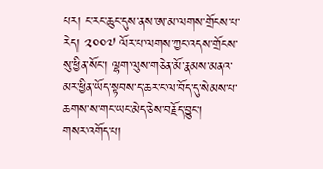པར། ང་རང་ཆུང་དུས་ནས་ཨ་མ་ལགས་གྲོངས་པ་རེད། ༢༠༠༧ ལོར་པ་ལགས་ཀྱང་འདས་གྲོངས་སུ་ཕྱིན་སོང་། ལྷག་ལུས་གཅེན་མོ་རྣམས་མནའ་མར་ཕྱིན་ཡོད་སྟབས་ད་ཆར་ང་ལ་བོད་དུ་སེམས་པ་ཆགས་ས་གང་ཡང་མེད་ཅེས་བརྗོད་བྱུང་།
གསར་འགོད་པ།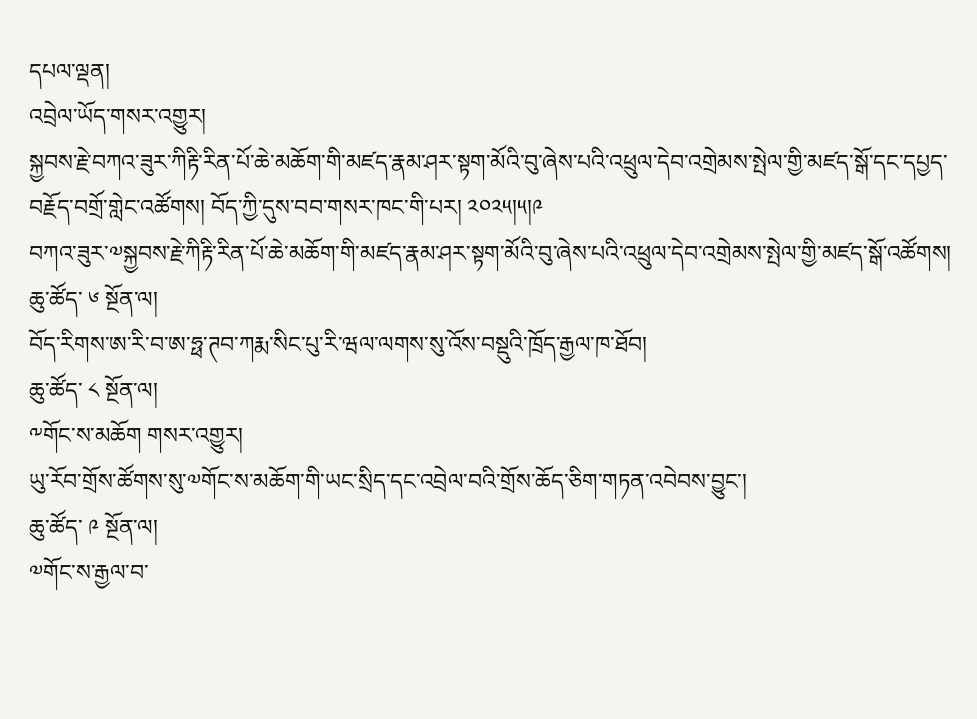དཔལ་ལྡན།
འབྲེལ་ཡོད་གསར་འགྱུར།
སྐྱབས་རྗེ་བཀའ་ཟུར་ཀིརྟི་རིན་པོ་ཆེ་མཆོག་གི་མཛད་རྣམ་ཤར་སྟག་མོའི་བུ་ཞེས་པའི་འཕྲུལ་དེབ་འགྲེམས་སྤེལ་གྱི་མཛད་སྒོ་དང་དཔྱད་བརྗོད་བགྲོ་གླེང་འཚོགས། བོད་ཀྱི་དུས་བབ་གསར་ཁང་གི་པར། ༢༠༢༥།༥།༩
བཀའ་ཟུར་༧སྐྱབས་རྗེ་ཀིརྟི་རིན་པོ་ཆེ་མཆོག་གི་མཛད་རྣམ་ཤར་སྟག་མོའི་བུ་ཞེས་པའི་འཕྲུལ་དེབ་འགྲེམས་སྤེལ་གྱི་མཛད་སྒོ་འཚོགས།
ཆུ་ཚོད་ ༦ སྔོན་ལ།
བོད་རིགས་ཨ་རི་བ་ཨ་ཧྥ་ཊབ་ཀརྨ་སིང་པུ་རི་ཝལ་ལགས་སུ་འོས་བསྡུའི་ཁྲོད་རྒྱལ་ཁ་ཐོབ།
ཆུ་ཚོད་ ༨ སྔོན་ལ།
༸གོང་ས་མཆོག གསར་འགྱུར།
ཡུ་རོབ་གྲོས་ཚོགས་སུ་༧གོང་ས་མཆོག་གི་ཡང་སྲིད་དང་འབྲེལ་བའི་གྲོས་ཆོད་ཅིག་གཏན་འབེབས་བྱུང་།
ཆུ་ཚོད་ ༩ སྔོན་ལ།
༧གོང་ས་རྒྱལ་བ་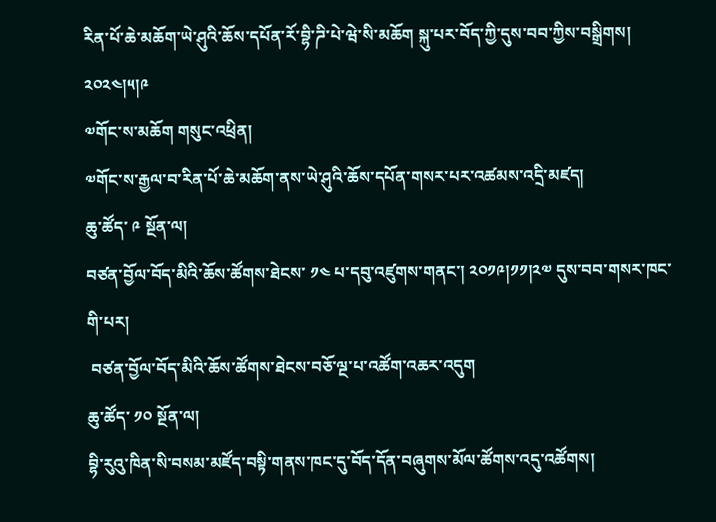རིན་པོ་ཆེ་མཆོག་ཡེ་ཤུའི་ཆོས་དཔོན་རོ་བྷི་ཌི་པེ་ཝེ་སི་མཆོག སྐུ་པར་བོད་ཀྱི་དུས་བབ་ཀྱིས་བསྒྲིགས། ༢༠༢༤།༥།༩
༧གོང་ས་མཆོག གསུང་འཕྲིན།
༧གོང་ས་རྒྱལ་བ་རིན་པོ་ཆེ་མཆོག་ནས་ཡེ་ཤུའི་ཆོས་དཔོན་གསར་པར་འཚམས་འདྲི་མཛད།
ཆུ་ཚོད་ ༩ སྔོན་ལ།
བཙན་བྱོལ་བོད་མིའི་ཆོས་ཚོགས་ཐེངས་ ༡༤ པ་དབུ་འཛུགས་གནང་། ༢༠༡༩།༡༡།༢༧ དུས་བབ་གསར་ཁང་གི་པར།
 བཙན་བྱོལ་བོད་མིའི་ཆོས་ཚོགས་ཐེངས་བཅོ་ལྔ་པ་འཚོག་འཆར་འདུག
ཆུ་ཚོད་ ༡༠ སྔོན་ལ།
བྷི་རུའུ་ཁིན་སི་བསམ་མཛོད་བསྟི་གནས་ཁང་དུ་བོད་དོན་བཞུགས་མོལ་ཚོགས་འདུ་འཚོགས།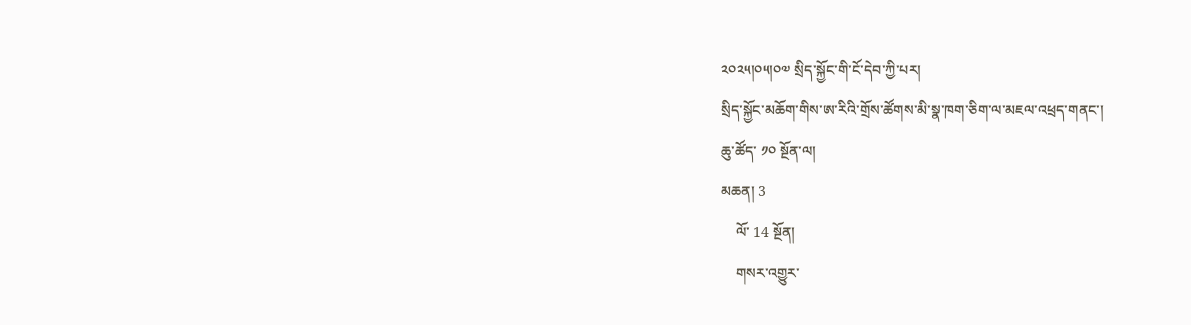༢༠༢༥།༠༥།༠༧ སྲིད་སྐྱོང་གི་ངོ་དེབ་ཀྱི་པར།
སྲིད་སྐྱོང་མཆོག་གིས་ཨ་རིའི་གྲོས་ཚོགས་མི་སྣ་ཁག་ཅིག་ལ་མཇལ་འཕྲད་གནང་།
ཆུ་ཚོད་ ༡༠ སྔོན་ལ།
མཆན། 3
    ལོ་ 14 སྔོན།
    གསར་འགྱུར་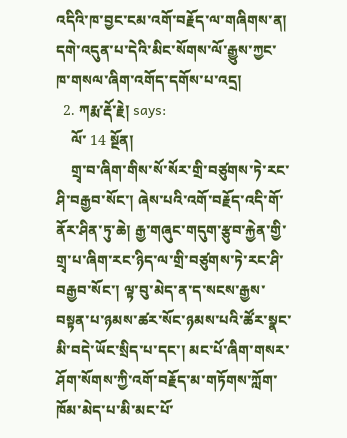འདིའི་ཁ་བྱང་ངམ་འགོ་བརྗོད་ལ་གཞིགས་ན། དགེ་འདུན་པ་དེའི་མིང་སོགས་ལོ་རྒྱུས་ཀྱང་ཁ་གསལ་ཞིག་འགོད་དགོས་པ་འདྲ།
  2. ཀརྨ་རྡོ་རྗེ། says:
    ལོ་ 14 སྔོན།
    གྲྭ་བ་ཞིག་གིས་སོ་སོར་གྲི་བཙུགས་ཏེ་རང་ཤི་བརྒྱབ་སོང་། ཞེས་པའི་འགོ་བརྗོད་འདི་གོ་ནོར་ཤིན་ཏུ་ཆེ། རྒྱ་གཞུང་གདུག་རྩུབ་རྐྱེན་གྱི་གྲྭ་པ་ཞིག་རང་ཉིད་ལ་གྲི་བཙུགས་ཏེ་རང་ཤི་བརྒྱབ་སོང་། ལྟ་བུ་མེད་ན་ད་སངས་རྒྱས་བསྟན་པ་ཉམས་ཚར་སོང་ཉམས་པའི་ཚོར་སྣང་མི་བདེ་ཡོང་སྲིད་པ་དང་། མང་པོ་ཞིག་གསར་ཤོག་སོགས་ཀྱི་འགོ་བརྗོད་མ་གཏོགས་ཀློག་ཁོམ་མེད་པ་མི་མང་པོ་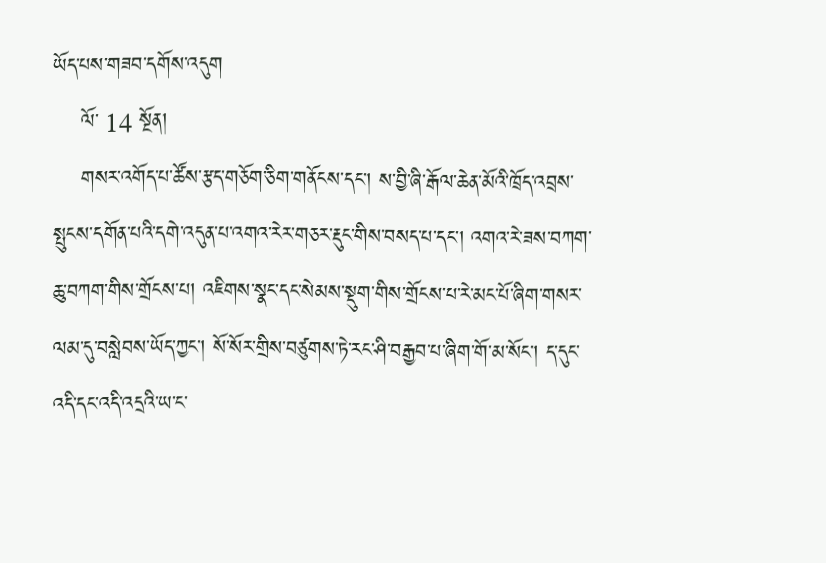ཡོད་པས་གཟབ་དགོས་འདུག
    ལོ་ 14 སྔོན།
    གསར་འགོད་པ་ཚོས་རྩད་གཅོག་ཅིག་གནོངས་དང་། ས་བྱི་ཞི་རྒོལ་ཆེན་མོའི་ཁྲོད་འབྲས་སྤུངས་དགོན་པའི་དགེ་འདུན་པ་འགའ་རེར་གཅར་རྡུང་གིས་བསད་པ་དང་། འགའ་རེ་ཟས་བཀག་ཆུ་བཀག་གིས་གྲོངས་པ། འཇིགས་སྣང་དང་སེམས་སྡུག་གིས་གྲོངས་པ་རེ་མང་པོ་ཞིག་གསར་ལམ་དུ་བསླེབས་ཡོད་ཀྱང་། སོ་སོར་གྲིས་བཙུགས་ཏེ་རང་ཤི་བརྒྱབ་པ་ཞིག་གོ་མ་སོང་། ད་དུང་འདི་དང་འདི་འདྲའི་ཡ་ང་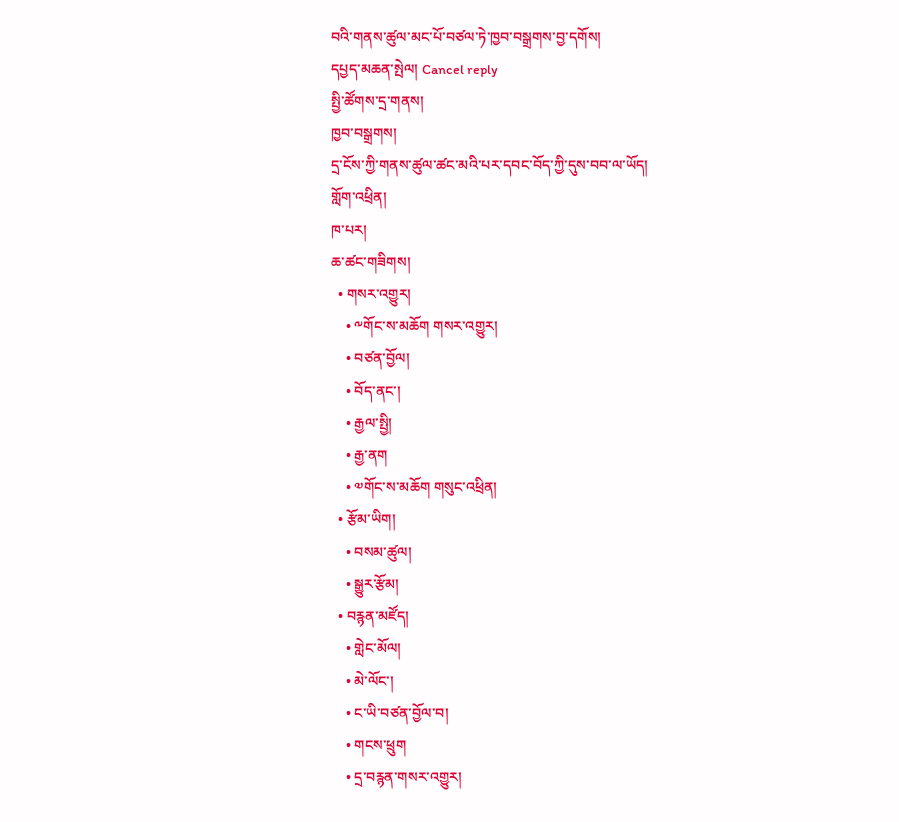བའི་གནས་ཚུལ་མང་པོ་བཙལ་ཏེ་ཁྱབ་བསྒྲགས་བྱ་དགོས།
དཔྱད་མཆན་སྤེལ། Cancel reply
སྤྱི་ཚོགས་དྲ་གནས།
ཁྱབ་བསྒྲགས།
དྲ་ངོས་ཀྱི་གནས་ཚུལ་ཚང་མའི་པར་དབང་བོད་ཀྱི་དུས་བབ་ལ་ཡོད།
གློག་འཕྲིན།
ཁ་པར།
ཆ་ཚང་གཟིགས།
  • གསར་འགྱུར།
    • ༸གོང་ས་མཆོག གསར་འགྱུར།
    • བཙན་བྱོལ།
    • བོད་ནང་།
    • རྒྱལ་སྤྱི།
    • རྒྱ་ནག
    • ༧གོང་ས་མཆོག གསུང་འཕྲིན།
  • རྩོམ་ཡིག།
    • བསམ་ཚུལ།
    • སྒྱུར་རྩོམ།
  • བརྙན་མཛོད།
    • གླེང་མོལ།
    • མེ་ལོང་།
    • ང་ཡི་བཙན་བྱོལ་བ།
    • གངས་ཕྲུག
    • དྲ་བརྙན་གསར་འགྱུར།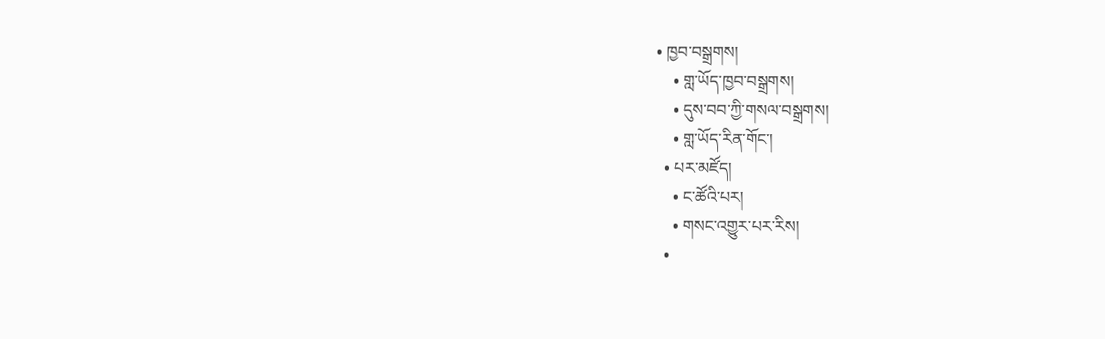• ཁྱབ་བསྒྲགས།
    • གླ་ཡོད་ཁྱབ་བསྒྲགས།
    • དུས་བབ་ཀྱི་གསལ་བསྒྲགས།
    • གླ་ཡོད་རིན་གོང་།
  • པར་མཛོད།
    • ང་ཚོའི་པར།
    • གསང་འགྱུར་པར་རིས།
  •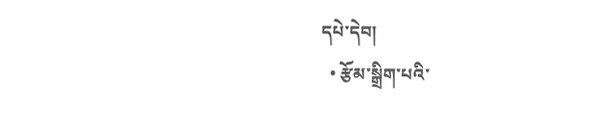དཔེ་དེབ།
  • རྩོམ་སྒྲིག་པའི་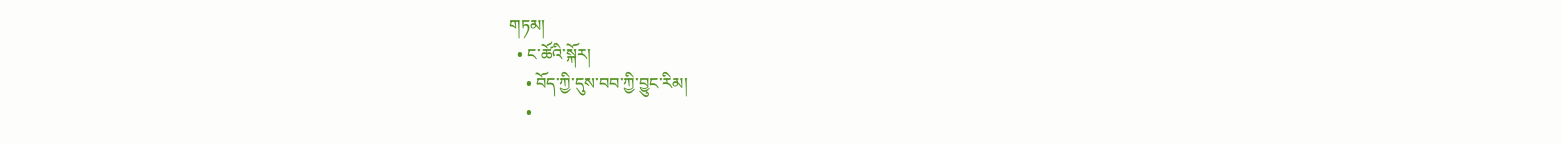གཏམ།
  • ང་ཚོའི་སྐོར།
    • བོད་ཀྱི་དུས་བབ་ཀྱི་བྱུང་རིམ།
    •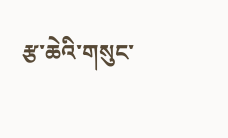རྩ་ཆེའི་གསུང་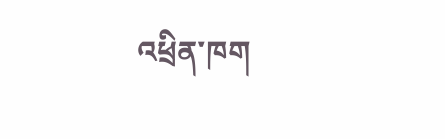འཕྲིན་ཁག